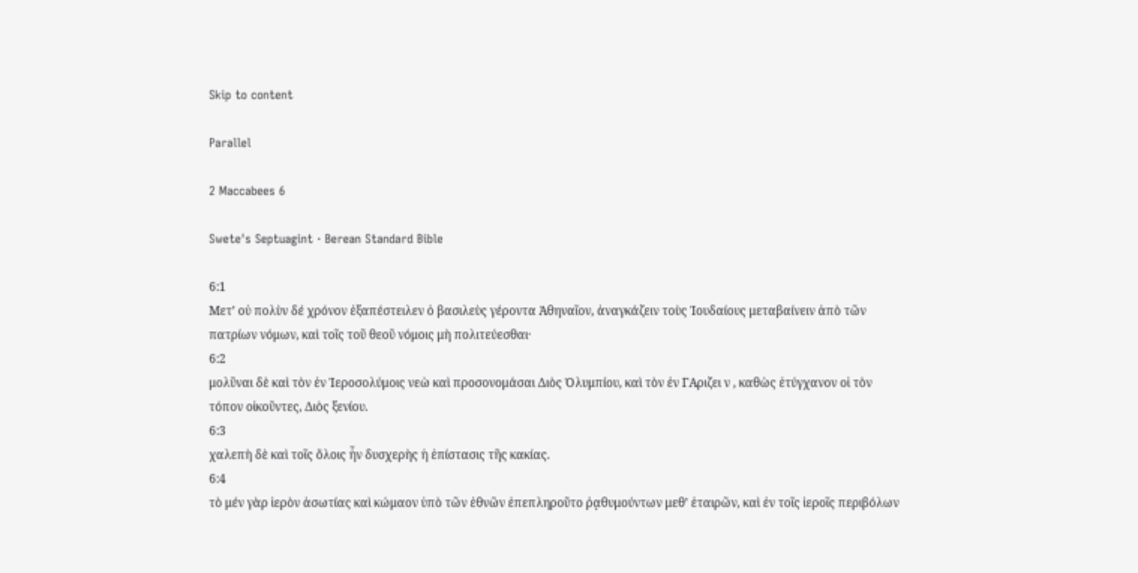Skip to content

Parallel

2 Maccabees 6

Swete's Septuagint · Berean Standard Bible

6:1
Μετʼ οὐ πολὺν δέ χρόνον ἐξαπέστειλεν ὁ βασιλεὺς γέροντα Ἀθηναῖον, ἀναγκάζειν τοὺς Ἰουδαίους μεταβαίνειν ἀπὸ τῶν πατρίων νόμων, καὶ τοῖς τοῦ θεοῦ νόμοις μὴ πολιτεύεσθαι·
6:2
μολῦναι δὲ καὶ τὸν ἐν Ἰεροσολύμοις νεὼ καὶ προσονομάσαι Διὸς Ὀλυμπίου, καὶ τὸν ἐν ΓΑριζει ν , καθὼς ἐτύγχανον οἱ τὸν τόπον οἰκοῦντες, Διὸς ξενίου.
6:3
χαλεπὴ δὲ καὶ τοῖς ὅλοις ἦν δυσχερὴς ἡ ἐπίστασις τῆς κακίας.
6:4
τὸ μέν γὰρ ἱερὸν ἀσωτίας καὶ κώμαον ὑπὸ τῶν ἐθνῶν ἐπεπληροῦτο ῥᾳθυμούντων μεθʼ ἑταιρῶν, καὶ ἐν τοῖς ἱεροῖς περιβόλων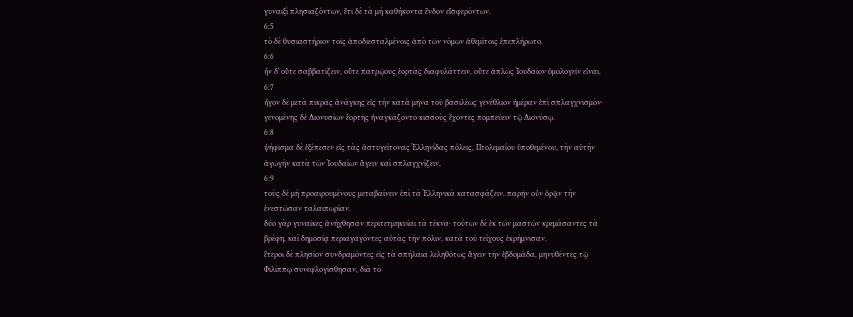γυναιξὶ πλησιαζόντων, ἔτι δὲ τὰ μὴ καθήκοντα ἔνδον εἴσφερόντων.
6:5
τὸ δὲ θυσιαστήριον τοῖς ἀποδιεσταλμένοις ἀπὸ τῶν νόμων ἀθεμίτοις ἐπεπλήρωτο.
6:6
ἦν δʼ οὔτε σαββατίζειν, οὔτε πατρῴους ἑορτὰς διαφυλάττειν, οὔτε ἀπλῶς Ἰουδαῖον ὁμολογεῖν εἶναι.
6:7
ἦγον δὲ μετὰ πικρᾶς ἀνάγκης εἰς τὴν κατὰ μῆνα τοῦ βασιλέως γενέθλιον ἡμέραν ἐπὶ σπλαγχνισμόν· γενομένης δέ Διονυσίων ἑορτῆς ἠναγκάζοντο κισσοὺς ἔχοντες πομπεύειν τῷ Διονύσῳ.
6:8
ψήφισμα δὲ ἐξέπεσεν εἰς τὰς ἀστυγείτονας Ἑλληνίδας πόλεις, Πτολεμαίου ὑποθεμένου, τὴν αὐτὴν ἀγωγὴν κατὰ τῶν Ἰουδαίων ἄγειν καὶ σπλαγχνίζειν,
6:9
τοὺς δέ μὴ προαιρουμένους μεταβαίνειν ἐπὶ τὰ Ἑλληνικὰ κατασφάζειν. παρῆν οὖν ὁρᾷν τὴν ἐνεστῶσαν ταλαιπωρίαν.
δύο γὰρ γυναῖκες ἀνήχθησαν περιτετμηκυῖαι τὰ τέκνα· τούτων δὲ ἐκ τῶν μαστῶν κρεμάσαντες τὰ βρέφη, καὶ δημοσίᾳ περιαγαγόντες αὐτὰς τὴν πόλιν, κατὰ τοῦ τείχους ἐκρήμνισαν.
ἕτεροι δὲ πλησίον συνδραμόντες εἰς τὰ σπήλαια λεληθότως ἅγειν τὴν ἑβδομάδα, μηνυθέντες τῷ Φιλίππῳ συνεφλογίσθησαν, διὰ τὸ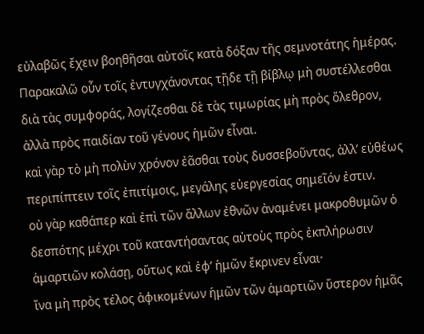εὐλαβῶς ἔχειν βοηθῆσαι αὐτοῖς κατὰ δόξαν τῆς σεμνοτάτης ἡμέρας.
Παρακαλῶ οὗν τοῖς ἐντυγχάνοντας τῇδε τῇ βίβλῳ μὴ συστέλλεσθαι διὰ τὰς συμφοράς, λογίζεσθαι δὲ τὰς τιμωρίας μὴ πρὸς ὄλεθρον, ἀλλὰ πρὸς παιδίαν τοῦ γένους ἡμῶν εἶναι.
καὶ γὰρ τὸ μὴ πολὺν χρόνον ἐᾶσθαι τοὺς δυσσεβοῦντας, ἀλλʼ εὐθέως περιπίπτειν τοῖς ἐπιτίμοις, μεγάλης εὐεργεσίας σημεῖόν ἐστιν.
οὐ γὰρ καθάπερ καὶ ἐπὶ τῶν ἄλλων ἐθνῶν ἀναμένει μακροθυμῶν ὁ δεσπότης μέχρι τοῦ καταντήσαντας αὐτοὺς πρὸς ἐκπλήρωσιν ἁμαρτιῶν κολάσῃ, οὕτως καὶ ἐφʼ ἡμῶν ἔκρινεν εἶναι·
ἴνα μὴ πρὸς τέλος ἀφικομένων ἡμῶν τῶν ἁμαρτιῶν ὕστερον ἡμᾶς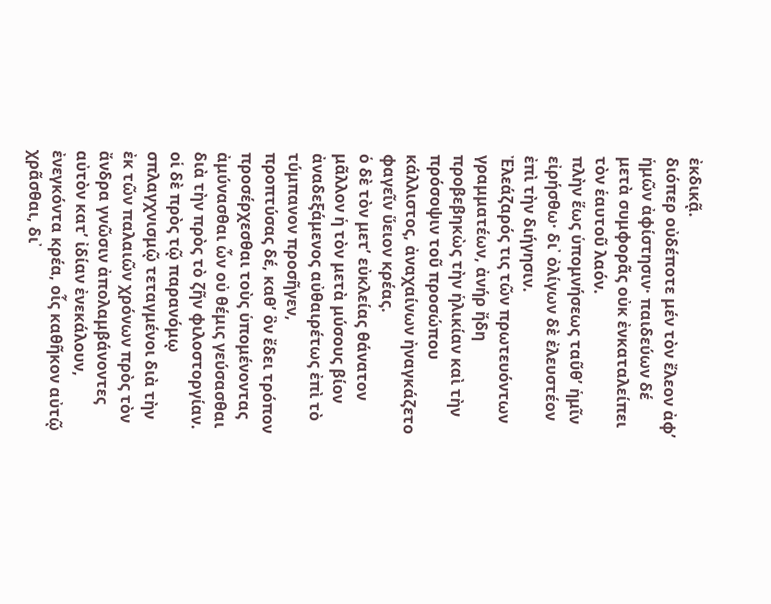ἐκδικᾷ.
διόπερ οὐδέποτε μέν τὸν ἔλεον ἀφʼ ἡμῶν ἀφίστησιν· παιδεύων δέ μετὰ συμφορᾶς οὐκ ἐνκαταλείπει τὸν ἑαυτοῦ λαόν.
πλὴν ἕως ὑπομνήσεως ταῦθʼ ἡμῖν εἰρήσθω· δι᾿ ὀλίγων δὲ ἐλευστέον ἐπὶ τὴν διήγησιν.
Ἐλεάζαρός τις τῶν πρωτευόντων γραμματέων, ἀνήρ ἤδη προβεβηκὼς τὴν ἡλικίαν καὶ τὴν πρόσοψιν τοῦ προσώπου κάλλιστος, ἀναχαίνων ἠναγκάζετο φαγεῖν ὕειον κρέας.
ὁ δὲ τὸν μετʼ εὐκλείας θάνατον μᾶλλον ἡ τὸν μετὰ μύσους βίον ἀναδεξάμενος αὐθαιρέτως ἐπὶ τὸ τύμπανον προσῆγεν,
προπτύσας δέ, καθʼ ὃν ἔδει τρόπον προσέρχεσθαι τοὺς ὑπομένοντας ἀμύνασθαι ὦν οὐ θέμις γεύσασθαι διὰ τὴν πρὸς τὸ ζῆν φιλοστοργίαν.
οἱ δὲ πρὸς τῷ παρανόμῳ σπλαγχνισμῷ τεταγμένοι διὰ τὴν ἐκ τῶν παλαιῶν χρόνων πρὸς τὸν ἄνδρα γνῶσιν ἀπολαμβάνοντες αὐτὸν κατʼ ἰδίαν ἐνεκάλουν, ἐνεγκόντα κρέα, οἷς καθῆκον αὐτῷ χρᾶσθαι, δι᾿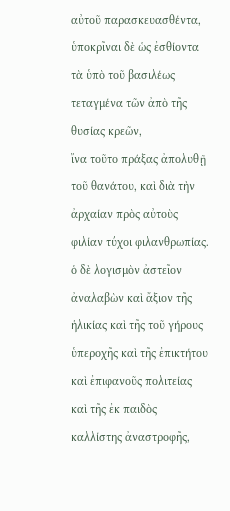αὐτοῦ παρασκευασθέντα, ὑποκρῖναι δὲ ὡς ἐσθίοντα τὰ ὑπὸ τοῦ βασιλέως τεταγμένα τῶν ἀπὸ τῆς θυσίας κρεῶν,
ἴνα τοῦτο πράξας ἀπολυθῇ τοῦ θανάτου, καὶ διὰ τὴν ἀρχαίαν πρὸς αὐτοὺς φιλίαν τύχοι φιλανθρωπίας.
ὁ δὲ λογισμὸν ἀστεῖον ἀναλαβὼν καὶ ἄξιον τῆς ἡλικίας καὶ τῆς τοῦ γήρους ὑπεροχῆς καὶ τῆς ἐπικτήτου καὶ ἐπιφανοῦς πολιτείας καὶ τῆς ἐκ παιδὸς καλλίστης ἀναστροφῆς,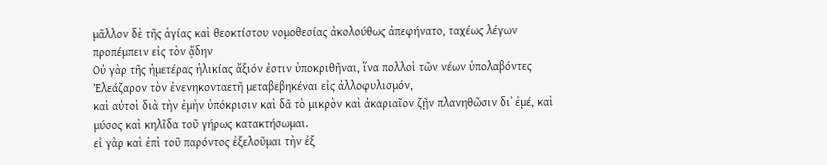μᾶλλον δὲ τῆς ἁγίας καὶ θεοκτίστου νομοθεσίας ἀκολούθως ἀπεφήνατο, ταχέως λέγων προπέμπειν εἰς τὸν ᾄδην
Οὐ γὰρ τῆς ἡμετέρας ἡλικίας ἄξιόν ἐστιν ὑποκριθῆναι, ἵνα πολλοὶ τῶν νέων ὑπολαβόντες Ἐλεάζαρον τὸν ἐνενηκονταετῆ μεταβεβηκέναι εἰς ἀλλοφυλισμόν,
καὶ αὐτοὶ διὰ τὴν ἐμὴν ὑπόκρισιν καὶ δᾶ τὸ μικρὸν καὶ ἀκαριαῖον ζῇν πλανηθῶσιν δι᾿ ἐμέ, καὶ μύσος καὶ κηλῖδα τοῦ γήρως κατακτήσωμαι.
εἰ γὰρ καὶ ἐπὶ τοῦ παρόντος ἐξελοῦμαι τὴν ἐξ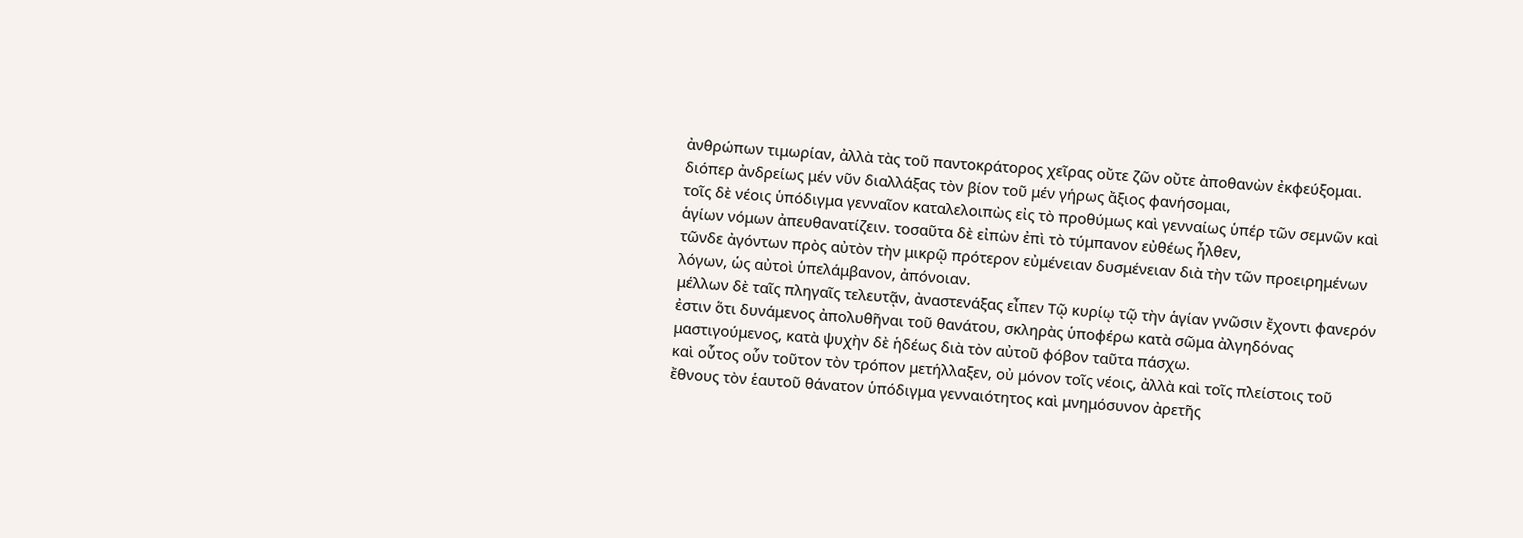ἀνθρώπων τιμωρίαν, ἀλλὰ τὰς τοῦ παντοκράτορος χεῖρας οὔτε ζῶν οὔτε ἀποθανὼν ἐκφεύξομαι.
διόπερ ἀνδρείως μέν νῦν διαλλάξας τὸν βίον τοῦ μέν γήρως ἄξιος φανήσομαι,
τοῖς δὲ νέοις ὑπόδιγμα γενναῖον καταλελοιπὼς εἰς τὸ προθύμως καὶ γενναίως ὑπέρ τῶν σεμνῶν καὶ ἁγίων νόμων ἀπευθανατίζειν. τοσαῦτα δὲ εἰπὼν ἐπὶ τὸ τύμπανον εὐθέως ἦλθεν,
τῶνδε ἀγόντων πρὸς αὐτὸν τὴν μικρῷ πρότερον εὐμένειαν δυσμένειαν διὰ τὴν τῶν προειρημένων λόγων, ὡς αὐτοὶ ὑπελάμβανον, ἀπόνοιαν.
μέλλων δὲ ταῖς πληγαῖς τελευτᾷν, ἀναστενάξας εἶπεν Τῷ κυρίῳ τῷ τὴν ἁγίαν γνῶσιν ἔχοντι φανερόν ἐστιν ὅτι δυνάμενος ἀπολυθῆναι τοῦ θανάτου, σκληρὰς ὑποφέρω κατὰ σῶμα ἀλγηδόνας μαστιγούμενος, κατὰ ψυχὴν δὲ ἡδέως διὰ τὸν αὐτοῦ φόβον ταῦτα πάσχω.
καὶ οὗτος οὗν τοῦτον τὸν τρόπον μετήλλαξεν, οὐ μόνον τοῖς νέοις, ἀλλὰ καὶ τοῖς πλείστοις τοῦ ἔθνους τὸν ἑαυτοῦ θάνατον ὑπόδιγμα γενναιότητος καὶ μνημόσυνον ἀρετῆς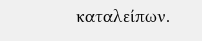καταλείπων.